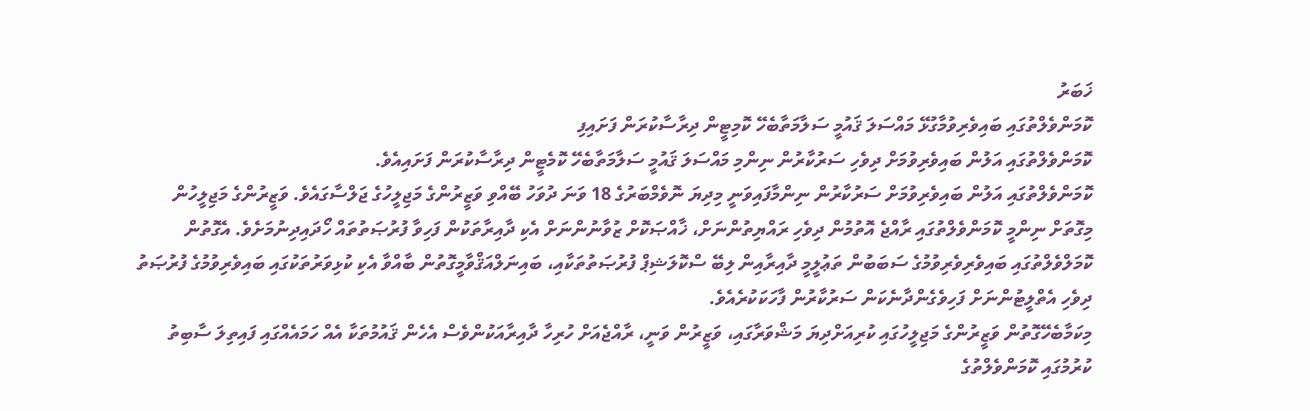ޚަބަރު
ކޮމަންވެލްތުގައި ބައިވެރިވުމާގުޅޭ މައްސަލަ ޤައުމީ ސަލާމަތާބެހޭ ކޮމިޓީން ދިރާސާކުރަން ފަށައިފި
ކޮމަންވެލްތުގައި އަލުން ބައިވެރިވުމަށް ދިވެހި ސަރުކާރުން ނިންމި މައްސަލަ ޤައުމީ ސަލާމަތާބެހޭ ކޮމެޓީން ދިރާސާކުރަން ފަށައިއެވެ.
ކޮމަންވެލްތުގައި އަލުން ބައިވެރިވުމަށް ސަރުކާރުން ނިންމާފައިވަނީ މިދިޔަ ނޮވެމްބަރުގެ 18 ވަނަ ދުވަހު ބޭއްވި ވަޒީރުންގެ މަޖިލީހުގެ ޖަލްސާގައެވެ. ވަޒީރުންގެ މަޖިލީހުން މިގޮތަށް ނިންމީ ކޮމަންވެލްތުގައި ރާއްޖެ އޮތުމުން ދިވެހި ރައްޔިތުންނަށް، ޚާއްޞަކޮށް ޒުވާނުންނަށް އެކި ދާއިރާތަކުން ފަހިވާ ފުރުޞަތުތައް ހޯދައިދިނުމަށެވެ. އެގޮތުން ކޮމަލްވެލްތުގައި ބައިވެރިވެރިވުމުގެ ސަބަބުން ތަޢުލީމީ ދާއިރާއިން ލިބޭ ސްކޮލަޝިޕް ފުރުޞަތުތަކާއި، ބައިނަލްއަޤްވާމީގޮތުން ބާއްވާ އެކި ކުޅިވަރުތަކުގައި ބައިވެރިވުމުގެ ފުރުޞަތު ދިވެހި އެތްލީޓުންނަށް ފަހިވެގެންދާނެކަން ސަރުކާރުން ފާހަކަކުރެއެވެ.
މިކަމާބެހޭގޮތުން ވަޒީރުންގެ މަޖިލީހުގައި ކުރިއަށްދިޔަ މަޝްވަރާގައި، ވަޒީރުން ވަނީ، ރާއްޖެއަށް ހުރިހާ ދާއިރާއަކުންވެސް އެހެން ޤައުމުތަކާ އެއް ހަމައެއްގައި ފައިތިލަ ސާބިތު ކުރުމުގައި ކޮމަންވެލްތުގެ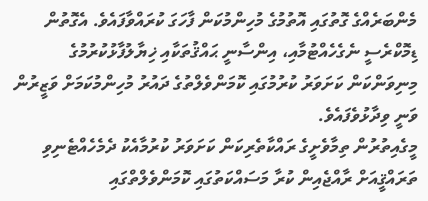މެންބަރެއްގެ ގޮތުގައި އޮތުމުގެ މުހިންމުކަން ފާހަގަ ކުރައްވާފައެވެ. އެގޮތުން ޑިމޮކްރެސީ ނެގެހެއްޓުމާއި، އިންސާނީ ޙައްޤުތަކާއި ޚިޔާލުފާޅުކުރުމުގެ މިނިވަންކަން ކަށަވަރު ކުރުމުގައި ކޮމަންވެލްތުގެ ދައުރު މުހިންމުކަމަށް ވަޒީރުން ވަނީ ވިދާޅުވެފައެވެ.
މީގެއިތުރުން ތިމާވެށީގެ ރައްކާތެރިކަން ކަށަވަރު ކުރުމާއެކު ދެމެހެއްޓެނިވި ތަރައްޤީއަށް ރާއްޖެއިން ކުރާ މަސައްކަތުގައި ކޮމަންވެލްތްގައި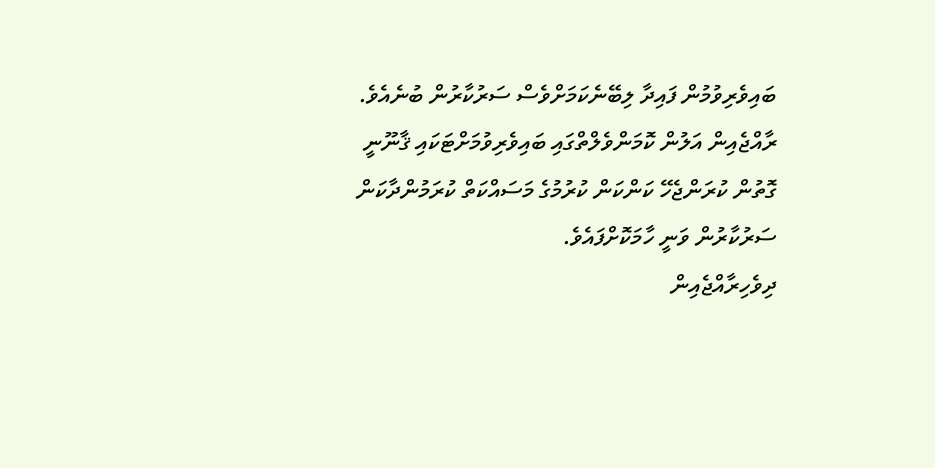ބައިވެރިވުމުން ފައިދާ ލިބޭނެކަމަށްވެސް ސަރުކާރުން ބުނެއެވެ.
ރާއްޖެއިން އަލުން ކޮމަންވެލްތްގައި ބައިވެރިވުމަށްޓަކައި ޤާނޫނީ ގޮތުން ކުރަންޖެހޭ ކަންކަން ކުރުމުގެ މަސައްކަތް ކުރަމުންދާކަން ސަރުކާރުން ވަނީ ހާމަކޮށްފައެވެ.
ދިވެހިރާއްޖެއިން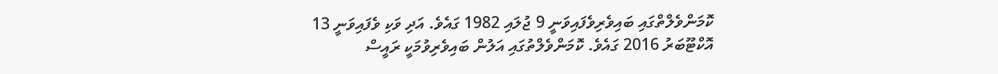ކޮމަންވެލްތްގައި ބައިވެރިވެފައިވަނީ 9 ޖުލައި 1982 ގައެވެ. އަދި ވަކި ވެފައިވަނީ 13 އޮކްޓޫބަރު 2016 ގައެވެ. ކޮމަންވެލްތުގައި އަލުން ބައިވެރިވުމަކީ ރައީސް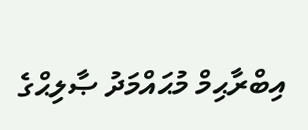އިބްރާޙިމް މުޙައްމަދު ޞާލިޙްގެ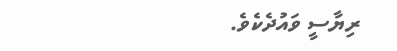ރިޔާސީ ވައުދެކެވެ.